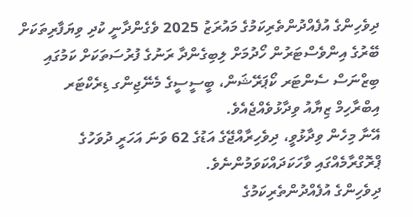ދިވެހިންގެ އުފެއްދުންތެރިކަމުގެ މައުރަޒު 2025 ވެގެންދާނީ ކުދި ވިޔަފާރިތަކަށް ބޭރުގެ އިންވެސްޓަރުން ހޯދުމަށް ލިބިގެންދާ ރަނުގެ ފުރުސަތަކަށް ކަމުގައި ބިޒްނަސް ސެންޓަރ ކޯޕަރޭޝަން، ބީސީސީގެ މެނޭޖިންގ ޑިރެކްޓަރ އިބްރާހިމް ޒިޔާއު ވިދާޅުވެއްޖެއެވެ.
އޭނާ މިހެން ވިދާޅުވީ، ދިވެހިރާއްޖޭގެ އަޑުގެ 62 ވަނަ އަހަރީ ދުވަހުގެ ޕްރޮގްރާމެއްގައި ވާހަކަދައްކަވަމުންނެވެ.
ދިވެހިންގެ އުފެއްދުންތެރިކަމުގެ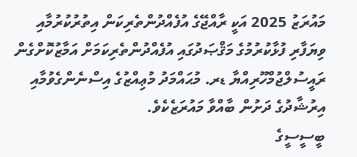މައުރަޒު 2025 އަކީ ރާއްޖޭގެ އުފެއްދުންތެރިކަން އިތުރުކުރުމާއި ވިޔަފާރި ފުޅާކުރުމުގެ މަޤްޞަދުގައި އުފެއްދުންތެރިކަމަށް އަމާޒުކޮށްގެން ރައީސުލްޖުމްހޫރިއްޔާ ޑރ. މުޙައްމަދު މުޢިއްޒުގެ އިސްނެންގެވުމާއި އިރުޝާދުގެ ދަށުން ބާއްވާ މައުރަޒެކެވެ.
ބީސީސީގެ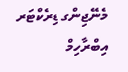މެނޭޖިންގ ޑިރެކްޓަރ އިބްރާހިމް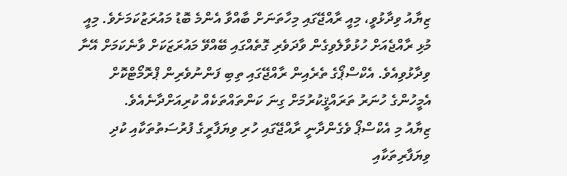ޒިޔާއު ވިދާޅުވީ، މިއީ ރާއްޖޭގައި މިހާތަނަށް ބާއްވާ އެންމެ ބޮޑު މައުރަޒުކަމަށެވެ. މިއީ މުޅި ރާއްޖެއަށް ހުޅުވާލެވިގެން ވާދަވެރި ގޮތެއްގައި ބޭއްވޭ މައުރަޒަކަށް ވާނެކަމަށް އޭނާ ވިދާޅުވިއެވެ. އެކްސްޕޯގެ ތެރެއިން ރާއްޖޭގައި ތިބި ފަންނުވެރިން ޕްރޮމޯޓްކޮށް އެމީހުންގެ ހުނަރު ތަރައްޤީކުރުމަށް ގިނަ ކަންތައްތަކެއް ކުރިއަށްދާނެއެވެ.
ޒިޔާއު މި އެކްސްޕޯ ވެގެންދާނީ ރާއްޖޭގައި ހުރި ވިޔަފާރީގެ ފުރުސަތުތަކާއި ކުދި ވިޔަފާރިތަކާއި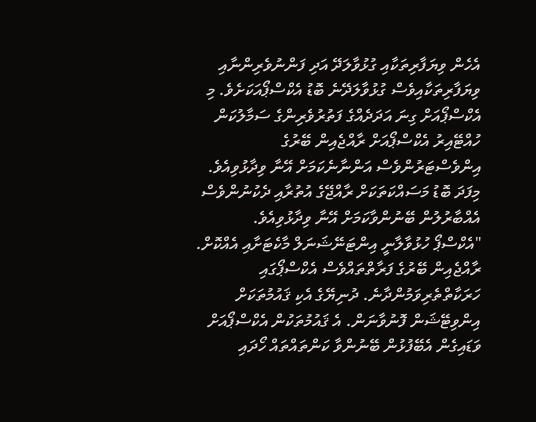އެހެން ވިޔަފާރިތަކާއި ގުޅުވާލަދޭ އަދި ފަންނުވެރިންނާއި ވިޔަފާރިތަކާއިވެސް ގުޅުވާލަދޭނެ ބޮޑު އެކްސްޕޯއަކަށެވެ. މި އެކްސްޕޯއަށް ގިނަ އަދަދެއްގެ ފަތުރުވެރިންގެ ސަމާލުކަން ހުއްޓޭއިރު އެކްސްޕޯއަށް ރާއްޖެއިން ބޭރުގެ އިންވެސްޓަރުންވެސް އަންނާނެކަމަށް އޭނާ ވިދާޅުވިއެވެ. މިފަދަ ބޮޑު މަސައްކަތަކަށް ރާއްޖޭގެ އުތުރާއި ދެކުނުންވެސް އެއްބާރުލުން ބޭނުންވާކަމަށް އޭނާ ވިދާޅުވިއެވެ.
"އެކްސްޕޯ ހުޅުވާލާނީ އިންޓަނޭޝަނަލް މާކެޓަށާއި އެއްކޮށް. ރާއްޖެއިން ބޭރުގެ ފަރާތްތައްވެސް އެކްސްޕޯގައި ހަރަކާތްތެރިވަމުންދާނެ. ދުނިޔޭގެ އެކި ޤައުމުތަކަށް އިންވިޓޭޝަން ފޮނުވާނަން. އެ ޤައުމުތަކުން އެކްސްޕޯއަށް ވަޑައިގެން އެބޭފުޅުން ބޭނުންވާ ކަންތައްތައް ހޯދައި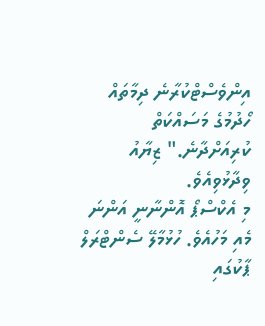އިންވެސްޓްކުރާނެ ދިމާތައް ހޯދުމުގެ މަސައްކަތް ކުރިއަށްދާނެ." ޒިޔާއު ވިދާޅުވިއެވެ.
މި އެކްސްޕޯ އޮންނާނީ އަންނަ މެއި މަހުއެވެ. ހުޅުމާލޭ ސެންޓްރަލް ޕާކުގައި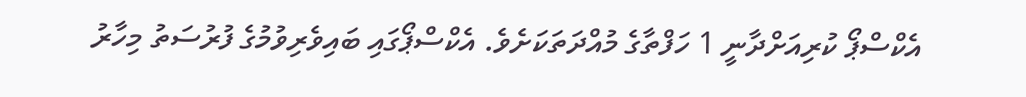އެކްސްޕޯ ކުރިއަށްދާނީ 1 ހަފްތާގެ މުއްދަތަކަށެވެ. އެކްސްޕޯގައި ބައިވެރިވުމުގެ ފުރުސަތު މިހާރު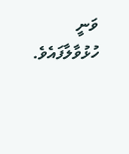ވަނީ ހުޅުވާލާފައެވެ.